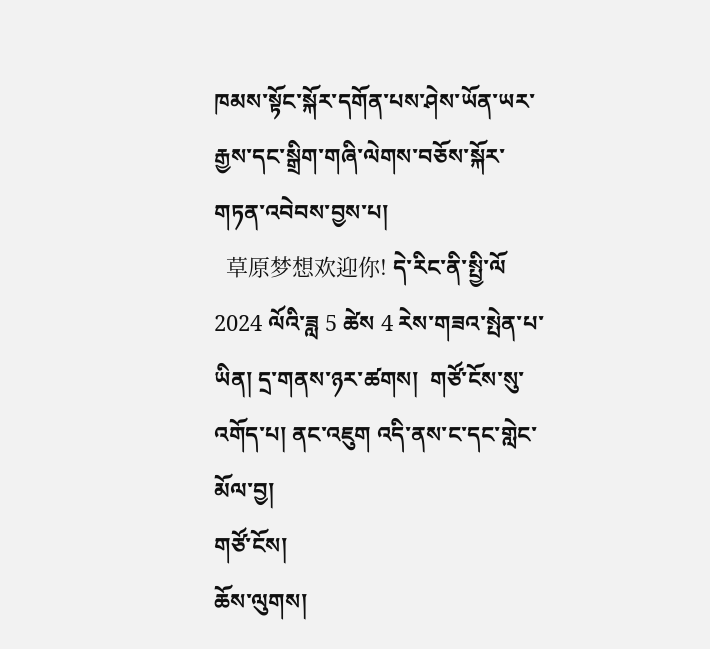ཁམས་སྟོང་སྐོར་དགོན་པས་ཤེས་ཡོན་ཡར་རྒྱས་དང་སྒྲིག་གཞི་ལེགས་བཅོས་སྐོར་གཏན་འབེབས་བྱས་པ།
  草原梦想欢迎你! དེ་རིང་ནི་སྤྱི་ལོ 2024 ལོའི་ཟླ 5 ཚེས 4 རེས་གཟའ་སྤེན་པ་ཡིན། དྲ་གནས་ཉར་ཚགས།  གཙོ་ངོས་སུ་འགོད་པ། ནང་འཇུག འདི་ནས་ང་དང་གླེང་མོལ་བྱ།
གཙོ་ངོས།
ཆོས་ལུགས།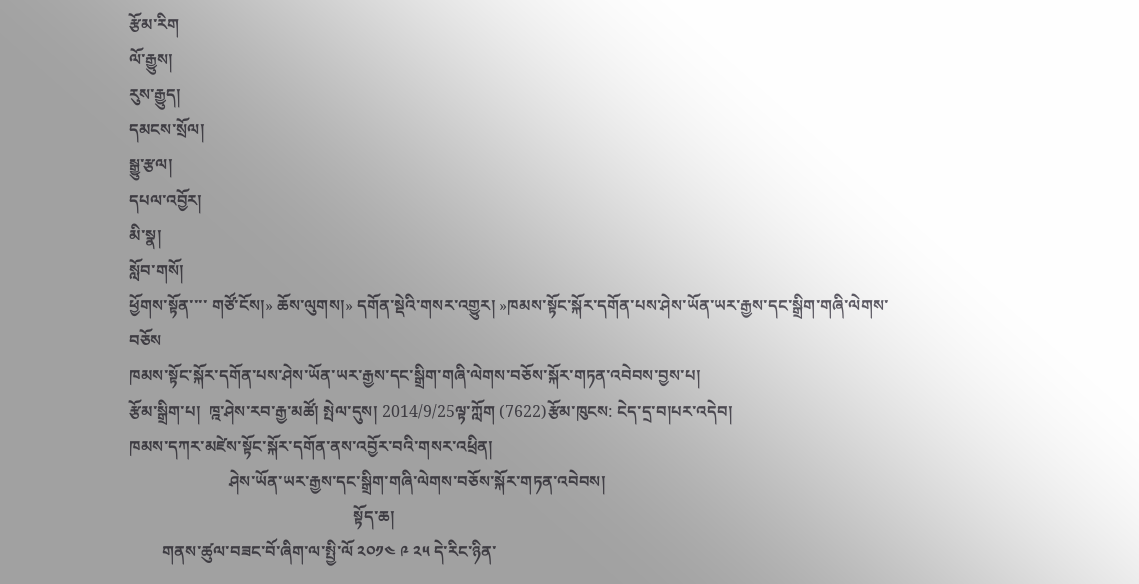རྩོམ་རིག
ལོ་རྒྱུས།
རུས་རྒྱུད།
དམངས་སྲོལ།
སྒྱུ་རྩལ།
དཔལ་འབྱོར།
མི་སྣ།
སློབ་གསོ།
ཕྱོགས་སྟོན་་་་ གཙོ་ངོས།» ཆོས་ལུགས།» དགོན་སྡེའི་གསར་འགྱུར། »ཁམས་སྟོང་སྐོར་དགོན་པས་ཤེས་ཡོན་ཡར་རྒྱས་དང་སྒྲིག་གཞི་ལེགས་བཅོས
ཁམས་སྟོང་སྐོར་དགོན་པས་ཤེས་ཡོན་ཡར་རྒྱས་དང་སྒྲིག་གཞི་ལེགས་བཅོས་སྐོར་གཏན་འབེབས་བྱས་པ།
རྩོམ་སྒྲིག་པ།  ཁྰ་ཤེས་རབ་རྒྱ་མཚོ། སྤེལ་དུས། 2014/9/25ལྟ་ཀློག (7622)རྩོམ་ཁུངས: ངེད་དྲ་བ།པར་འདེབ།
ཁམས་དཀར་མཛེས་སྟོང་སྐོར་དགོན་ནས་འབྱོར་བའི་གསར་འཕྲིན།
                        ཤེས་ཡོན་ཡར་རྒྱས་དང་སྒྲིག་གཞི་ལེགས་བཅོས་སྐོར་གཏན་འབེབས།
                                                      སྟོད་ཆ།
        གནས་ཚུལ་བཟང་བོ་ཞིག་ལ་སྤྱི་ལོ ༢༠༡༤ ༩ ༢༥ དེ་རིང་ཉིན་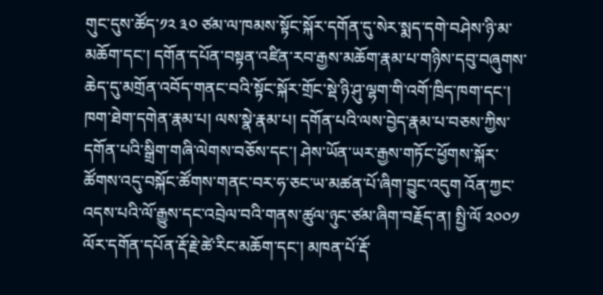གུང་དུས་ཚོད་༡༢ ༣༠ ཙམ་ལ་ཁམས་སྟོང་སྐོར་དགོན་དུ་སེར་སྨད་དགེ་བཤེས་ཉི་མ་མཆོག་དང་། དགོན་དཔོན་བསྟན་འཛིན་རབ་རྒྱས་མཆོག་རྣམ་པ་གཉིས་དབུ་བཞུགས་ཆེད་དུ་མགྲོན་འབོད་གནང་བའི་སྟོང་སྐོར་གྲོང་སྡེ་ཉི་ཤུ་ལྷག་གི་འགོ་ཁྲིད་ཁག་དང་། ཁག་ཐེག་དགེན་རྣམ་པ། ལས་སྣེ་རྣམ་པ། དགོན་པའི་ལས་བྱེད་རྣམ་པ་བཅས་ཀྱིས་དགོན་པའི་སྒྲིག་གཞི་ལེགས་བཅོས་དང་། ཤེས་ཡོན་ཡར་རྒྱས་གཏོང་ཕྱོགས་སྐོར་ཚོགས་འདུ་བསྐོང་ཚོགས་གནང་བར་ཧ་ཅང་ཡ་མཚན་པོ་ཞིག་བྱུང་འདུག འོན་ཀྱང་འདས་པའི་ལོ་རྒྱུས་དང་འབྲེལ་བའི་གནས་ཚུལ་ཉུང་ཙམ་ཞིག་བརྗོད་ན། སྤྱི་ལོ ༢༠༠༡ ལོར་དགོན་དཔོན་རྡོ་རྗེ་ཚེ་རིང་མཆོག་དང་། མཁན་པོ་རྡོ་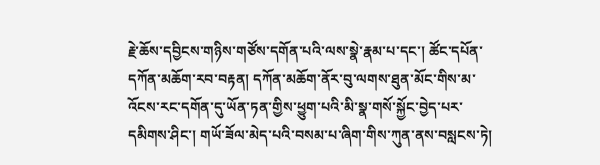རྗེ་ཆོས་དབྱིངས་གཉིས་གཙོས་དགོན་པའི་ལས་སྣེ་རྣམ་པ་དང་། ཚོང་དཔོན་དཀོན་མཆོག་རབ་བརྟན། དཀོན་མཆོག་ནོར་བུ་ལགས་ཐུན་མོང་གིས་མ་འོངས་རང་དགོན་དུ་ཡོན་ཏན་གྱིས་ཕྱུག་པའི་མི་སྣ་གསོ་སྐྱོང་བྱེད་པར་དམིགས་ཤིང་། གཡོ་ཟོལ་མེད་པའི་བསམ་པ་ཞིག་གིས་ཀུན་ནས་བསླངས་ཏེ།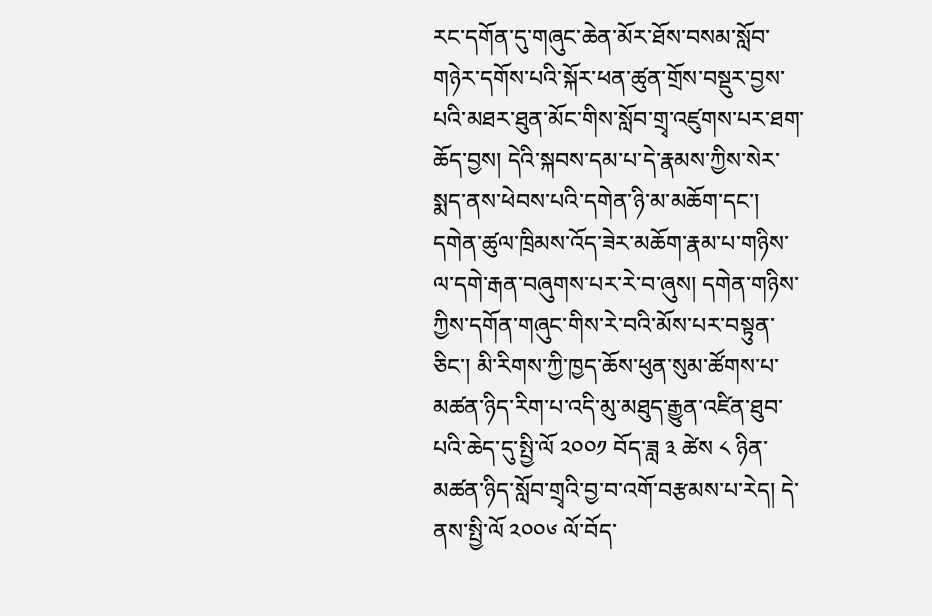རང་དགོན་དུ་གཞུང་ཆེན་མོར་ཐོས་བསམ་སློབ་གཉེར་དགོས་པའི་སྐོར་ཕན་ཚུན་གྲོས་བསྡུར་བྱས་པའི་མཐར་ཐུན་མོང་གིས་སློབ་གྲྭ་འཛུགས་པར་ཐག་ཆོད་བྱས། དེའི་སྐབས་དམ་པ་དེ་རྣམས་ཀྱིས་སེར་སྨད་ནས་ཕེབས་པའི་དགེན་ཉི་མ་མཆོག་དང་། དགེན་ཚུལ་ཁྲིམས་འོད་ཟེར་མཆོག་རྣམ་པ་གཉིས་ལ་དགེ་རྒན་བཞུགས་པར་རེ་བ་ཞུས། དགེན་གཉིས་ཀྱིས་དགོན་གཞུང་གིས་རེ་བའི་མོས་པར་བསྟུན་ཅིང་། མི་རིགས་ཀྱི་ཁྱད་ཆོས་ཕུན་སུམ་ཚོགས་པ་མཚན་ཉིད་རིག་པ་འདི་མུ་མཐུད་རྒྱུན་འཛིན་ཐུབ་པའི་ཆེད་དུ་སྤྱི་ལོ ༢༠༠༡ བོད་ཟླ ༣ ཚེས ༨ ཉིན་མཚན་ཉིད་སློབ་གྲྭའི་བྱ་བ་འགོ་བརྩམས་པ་རེད། དེ་ནས་སྤྱི་ལོ ༢༠༠༦ ལོ་བོད་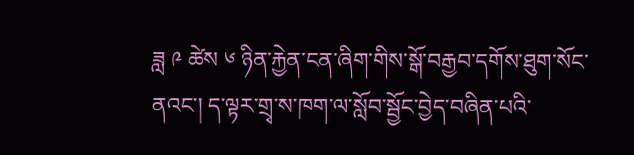ཟླ ༩ ཚེས ༦ ཉིན་རྐྱེན་ངན་ཞིག་གིས་སྒོ་བརྒྱབ་དགོས་ཐུག་སོང་ནའང་། ད་ལྟར་གྲྭ་ས་ཁག་ལ་སློབ་སྦྱོང་བྱེད་བཞིན་པའི་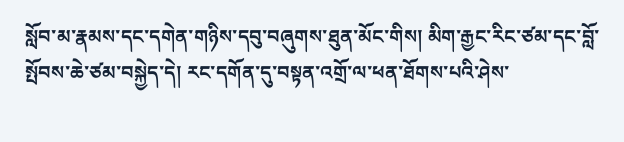སློབ་མ་རྣམས་དང་དགེན་གཉིས་དབུ་བཞུགས་ཐུན་མོང་གིས། མིག་རྒྱང་རིང་ཙམ་དང་བློ་སྤོབས་ཆེ་ཙམ་བསྐྱེད་དེ། རང་དགོན་དུ་བསྟན་འགྲོ་ལ་ཕན་ཐོགས་པའི་ཤེས་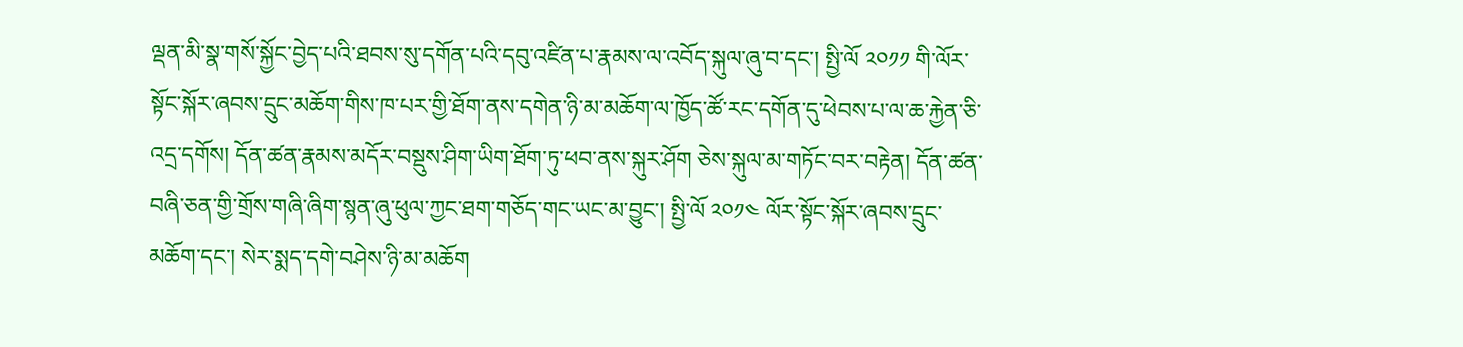ལྡན་མི་སྣ་གསོ་སྐྱོང་བྱེད་པའི་ཐབས་སུ་དགོན་པའི་དབུ་འཛིན་པ་རྣམས་ལ་འབོད་སྐུལ་ཞུ་བ་དང་། སྤྱི་ལོ ༢༠༡༡ གི་ལོར་སྟོང་སྐོར་ཞབས་དྲུང་མཆོག་གིས་ཁ་པར་གྱི་ཐོག་ནས་དགེན་ཉི་མ་མཆོག་ལ་ཁྱོད་ཚོ་རང་དགོན་དུ་ཕེབས་པ་ལ་ཆ་རྐྱེན་ཅི་འདྲ་དགོས། དོན་ཚན་རྣམས་མདོར་བསྡུས་ཤིག་ཡིག་ཐོག་ཏུ་ཕབ་ནས་སྐུར་ཤོག ཅེས་སྐུལ་མ་གཏོང་བར་བརྟེན། དོན་ཚན་བཞི་ཅན་གྱི་གྲོས་གཞི་ཞིག་སྙན་ཞུ་ཕུལ་ཀྱང་ཐག་གཅོད་གང་ཡང་མ་བྱུང་། སྤྱི་ལོ ༢༠༡༤ ལོར་སྟོང་སྐོར་ཞབས་དྲུང་མཆོག་དང་། སེར་སྨད་དགེ་བཤེས་ཉི་མ་མཆོག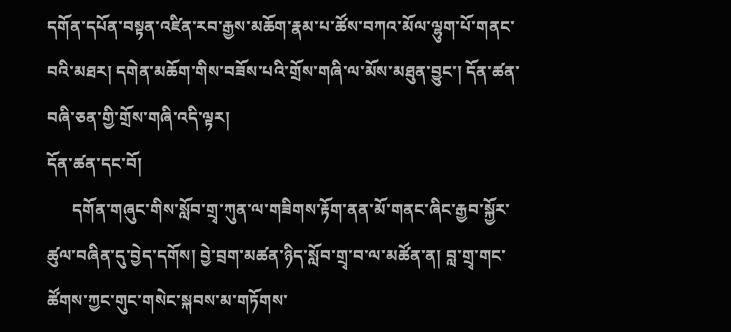དགོན་དཔོན་བསྟན་འཛིན་རབ་རྒྱས་མཆོག་རྣམ་པ་ཚོས་བཀའ་མོལ་ལྷུག་པོ་གནང་བའི་མཐར། དགེན་མཆོག་གིས་བཟོས་པའི་གྲོས་གཞི་ལ་མོས་མཐུན་བྱུང་། དོན་ཚན་བཞི་ཅན་གྱི་གྲོས་གཞི་འདི་ལྟར།
དོན་ཚན་དང་བོ།
      དགོན་གཞུང་གིས་སློབ་གྲྭ་ཀུན་ལ་གཟིགས་རྟོག་ནན་མོ་གནང་ཞིང་རྒྱབ་སྐྱོར་ཚུལ་བཞིན་དུ་བྱེད་དགོས། བྱེ་བྲག་མཚན་ཉིད་སློབ་གྲྭ་བ་ལ་མཚོན་ན། བླ་གྲྭ་གང་ཚོགས་ཀྱང་གུང་གསེང་སྐབས་མ་གཏོགས་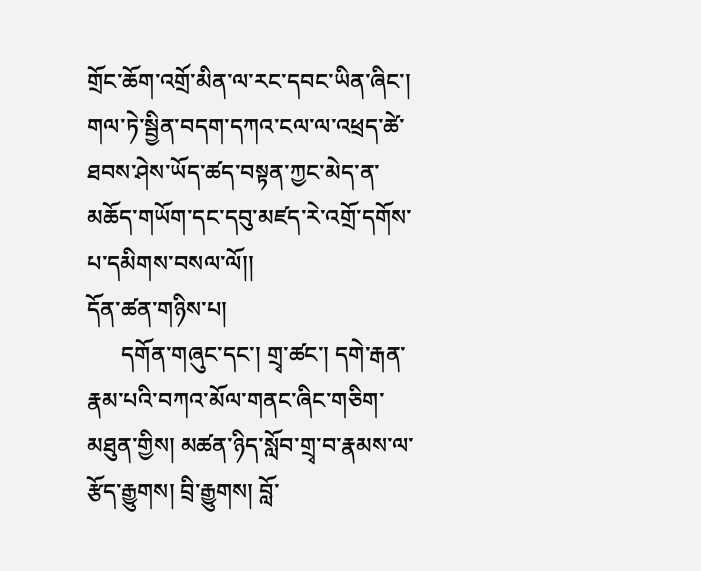གྲོང་ཆོག་འགྲོ་མིན་ལ་རང་དབང་ཡིན་ཞིང་། གལ་ཏེ་སྦྱིན་བདག་དཀའ་ངལ་ལ་འཕྲད་ཚེ་ཐབས་ཤེས་ཡོད་ཚད་བསྟན་ཀྱང་མེད་ན་མཆོད་གཡོག་དང་དབུ་མཛད་རེ་འགྲོ་དགོས་པ་དམིགས་བསལ་ལོ།།
དོན་ཚན་གཉིས་པ།
      དགོན་གཞུང་དང་། གྲྭ་ཚང་། དགེ་རྒན་རྣམ་པའི་བཀའ་མོལ་གནང་ཞིང་གཅིག་མཐུན་གྱིས། མཚན་ཉིད་སློབ་གྲྭ་བ་རྣམས་ལ་རྩོད་རྒྱུགས། བྲི་རྒྱུགས། བློ་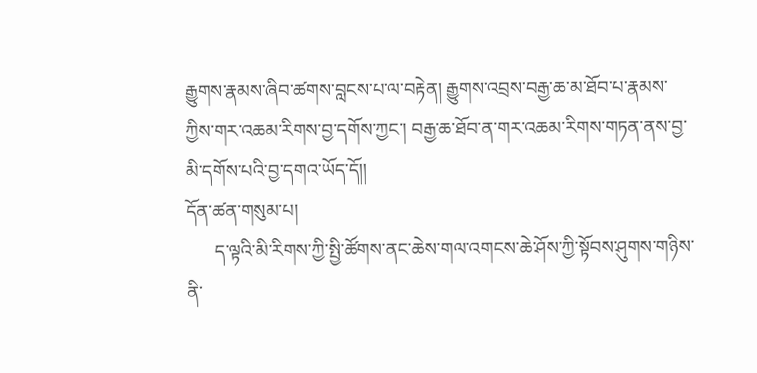རྒྱུགས་རྣམས་ཞིབ་ཚགས་བླངས་པ་ལ་བརྟེན། རྒྱུགས་འབྲས་བརྒྱ་ཆ་མ་ཐོབ་པ་རྣམས་ཀྱིས་གར་འཆམ་རིགས་བྱ་དགོས་ཀྱང་། བརྒྱ་ཆ་ཐོབ་ན་གར་འཆམ་རིགས་གཏན་ནས་བྱ་མི་དགོས་པའི་བྱ་དགའ་ཡོད་དོ།།
དོན་ཚན་གསུམ་པ།
      ད་ལྟའི་མི་རིགས་ཀྱི་སྤྱི་ཚོགས་ནང་ཆེས་གལ་འགངས་ཆེ་ཤོས་ཀྱི་སྟོབས་ཤུགས་གཉིས་ནི་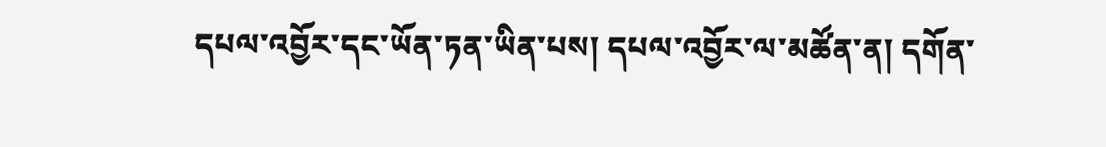དཔལ་འབྱོར་དང་ཡོན་ཏན་ཡིན་པས། དཔལ་འབྱོར་ལ་མཚོན་ན། དགོན་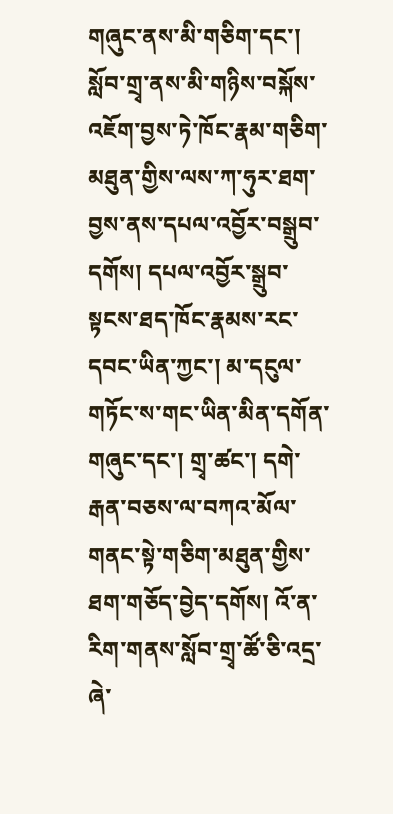གཞུང་ནས་མི་གཅིག་དང་། སློབ་གྲྭ་ནས་མི་གཉིས་བསྐོས་འཇོག་བྱས་ཏེ་ཁོང་རྣམ་གཅིག་མཐུན་གྱིས་ལས་ཀ་ཧུར་ཐག་བྱས་ནས་དཔལ་འབྱོར་བསྒྲུབ་དགོས། དཔལ་འབྱོར་སྒྲུབ་སྟངས་ཐད་ཁོང་རྣམས་རང་དབང་ཡིན་ཀྱང་། མ་དངུལ་གཏོང་ས་གང་ཡིན་མིན་དགོན་གཞུང་དང་། གྲྭ་ཚང་། དགེ་རྒན་བཅས་ལ་བཀའ་མོལ་གནང་སྟེ་གཅིག་མཐུན་གྱིས་ཐག་གཅོད་བྱེད་དགོས། འོ་ན་རིག་གནས་སློབ་གྲྭ་ཚོ་ཅི་འདྲ་ཞེ་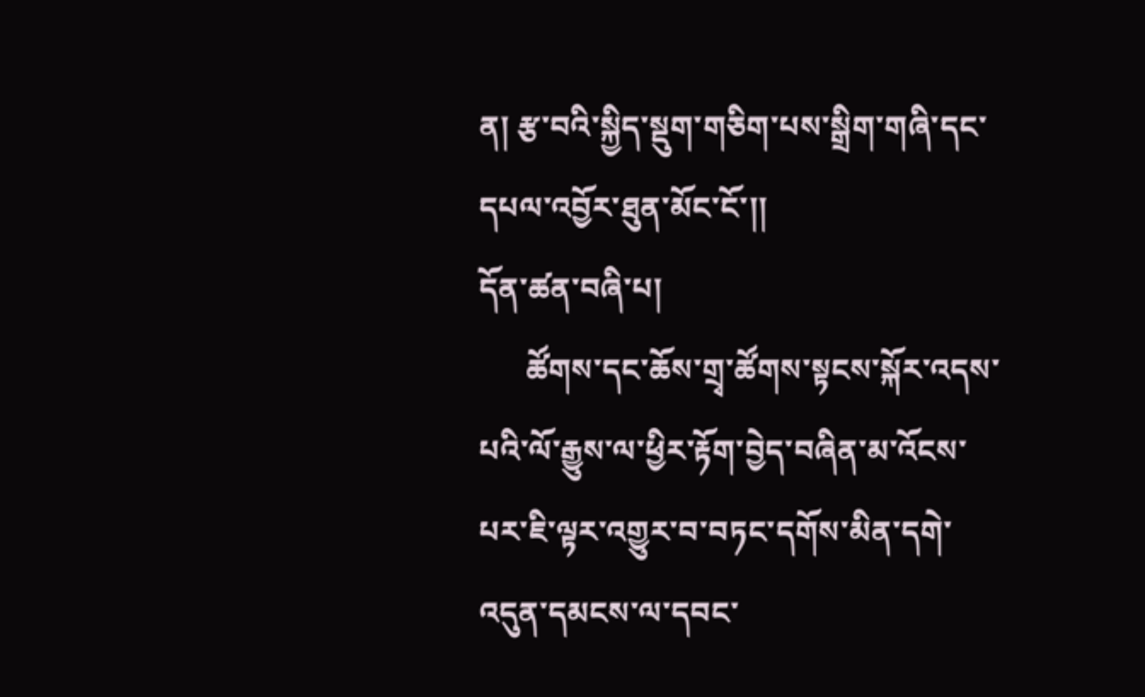ན། རྩ་བའི་སྐྱིད་སྡུག་གཅིག་པས་སྒྲིག་གཞི་དང་དཔལ་འབྱོར་ཐུན་མོང་ངོ་།།
དོན་ཚན་བཞི་པ།
      ཚོགས་དང་ཆོས་གྲྭ་ཚོགས་སྟངས་སྐོར་འདས་པའི་ལོ་རྒྱུས་ལ་ཕྱིར་རྟོག་བྱེད་བཞིན་མ་འོངས་པར་ཇི་ལྟར་འགྱུར་བ་བཏང་དགོས་མིན་དགེ་འདུན་དམངས་ལ་དབང་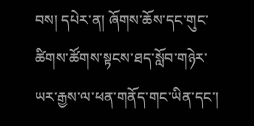བས། དཔེར་ན། ཞོགས་ཆོས་དང་གུང་ཚིགས་ཚོགས་སྟངས་ཐད་སློབ་གཉེར་ཡར་རྒྱས་ལ་ཕན་གནོད་གང་ཡིན་དང་།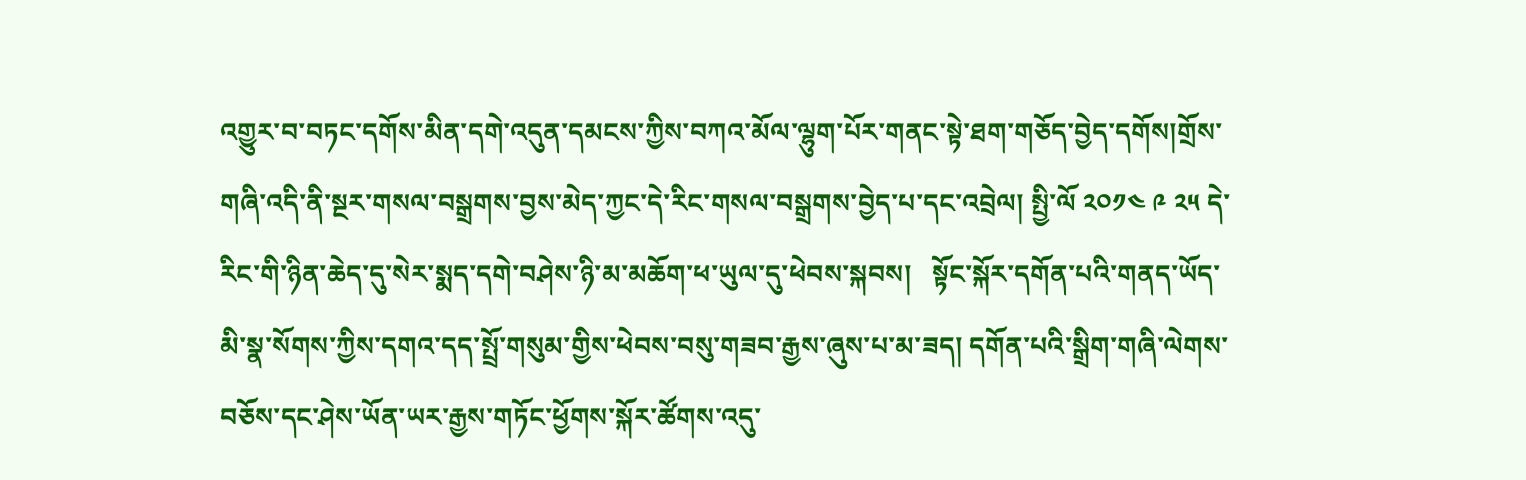འགྱུར་བ་བཏང་དགོས་མིན་དགེ་འདུན་དམངས་ཀྱིས་བཀའ་མོལ་ལྷུག་པོར་གནང་སྟེ་ཐག་གཅོད་བྱེད་དགོས།གྲོས་གཞི་འདི་ནི་སྔར་གསལ་བསྒྲགས་བྱས་མེད་ཀྱང་དེ་རིང་གསལ་བསྒྲགས་བྱེད་པ་དང་འབྲེལ། སྤྱི་ལོ ༢༠༡༤ ༩ ༢༥ དེ་རིང་གི་ཉིན་ཆེད་དུ་སེར་སྨད་དགེ་བཤེས་ཉི་མ་མཆོག་ཕ་ཡུལ་དུ་ཕེབས་སྐབས།   སྟོང་སྐོར་དགོན་པའི་གནད་ཡོད་མི་སྣ་སོགས་ཀྱིས་དགའ་དད་སྤྲོ་གསུམ་གྱིས་ཕེབས་བསུ་གཟབ་རྒྱས་ཞུས་པ་མ་ཟད། དགོན་པའི་སྒྲིག་གཞི་ལེགས་བཅོས་དང་ཤེས་ཡོན་ཡར་རྒྱས་གཏོང་ཕྱོགས་སྐོར་ཚོགས་འདུ་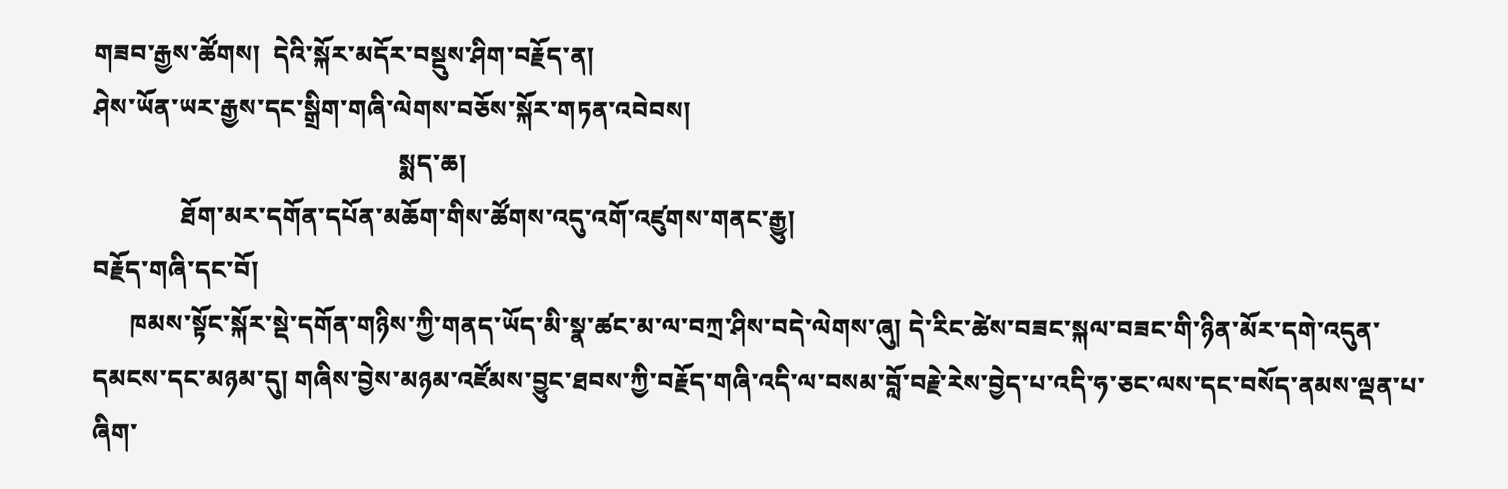གཟབ་རྒྱས་ཚོགས།  དེའི་སྐོར་མདོར་བསྡུས་ཤིག་བརྗོད་ན།
ཤེས་ཡོན་ཡར་རྒྱས་དང་སྒྲིག་གཞི་ལེགས་བཅོས་སྐོར་གཏན་འབེབས།
                                                 སྨད་ཆ།
              ཐོག་མར་དགོན་དཔོན་མཆོག་གིས་ཚོགས་འདུ་འགོ་འཛུགས་གནང་རྒྱུ།
བརྗོད་གཞི་དང་བོ།
      ཁམས་སྟོང་སྐོར་སྡེ་དགོན་གཉིས་ཀྱི་གནད་ཡོད་མི་སྣ་ཚང་མ་ལ་བཀྲ་ཤིས་བདེ་ལེགས་ཞུ། དེ་རིང་ཚེས་བཟང་སྐལ་བཟང་གི་ཉིན་མོར་དགེ་འདུན་དམངས་དང་མཉམ་དུ། གཞིས་བྱེས་མཉམ་འཛོམས་བྱུང་ཐབས་ཀྱི་བརྗོད་གཞི་འདི་ལ་བསམ་བློ་བརྗེ་རེས་བྱེད་པ་འདི་ཧ་ཅང་ལས་དང་བསོད་ནམས་ལྡན་པ་ཞིག་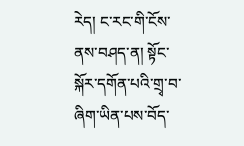རེད། ང་རང་གི་ངོས་ནས་བཤད་ན། སྟོང་སྐོར་དགོན་པའི་གྲྭ་བ་ཞིག་ཡིན་པས་བོད་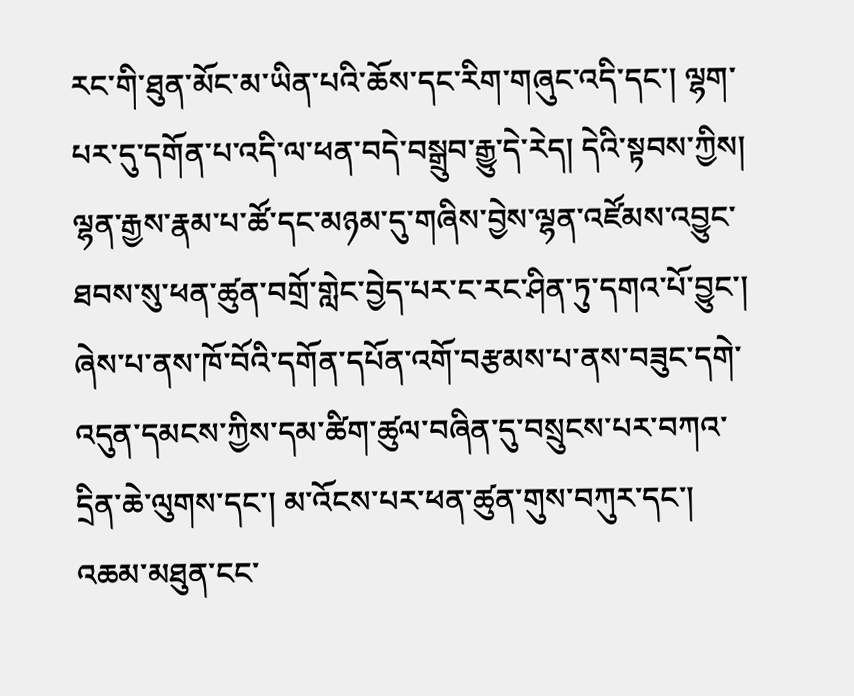རང་གི་ཐུན་མོང་མ་ཡིན་པའི་ཆོས་དང་རིག་གཞུང་འདི་དང་། ལྷག་པར་དུ་དགོན་པ་འདི་ལ་ཕན་བདེ་བསྒྲུབ་རྒྱུ་དེ་རེད། དེའི་སྟབས་ཀྱིས། ལྷན་རྒྱས་རྣམ་པ་ཚོ་དང་མཉམ་དུ་གཞིས་བྱེས་ལྷན་འཛོམས་འབྱུང་ཐབས་སུ་ཕན་ཚུན་བགྲོ་གླེང་བྱེད་པར་ང་རང་ཤིན་ཏུ་དགའ་པོ་བྱུང་། ཞེས་པ་ནས་ཁོ་བོའི་དགོན་དཔོན་འགོ་བརྩམས་པ་ནས་བཟུང་དགེ་འདུན་དམངས་ཀྱིས་དམ་ཚིག་ཚུལ་བཞིན་དུ་བསྲུངས་པར་བཀའ་དྲིན་ཆེ་ལུགས་དང་། མ་འོངས་པར་ཕན་ཚུན་གུས་བཀུར་དང་། འཆམ་མཐུན་ངང་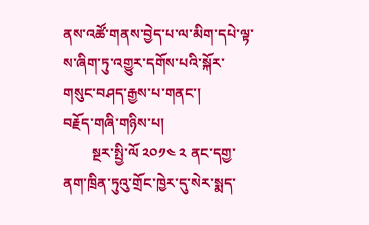ནས་འཚོ་གནས་བྱེད་པ་ལ་མིག་དཔེ་ལྟ་ས་ཞིག་ཏུ་འགྱུར་དགོས་པའི་སྐོར་གསུང་བཤད་རྒྱས་པ་གནང་།
བརྗོད་གཞི་གཉིས་པ།
        སྔར་སྤྱི་ལོ ༢༠༡༤ ༢ ནང་དགྱ་ནག་ཁྲིན་ཏུའུ་གྲོང་ཁྱེར་དུ་སེར་སྨད་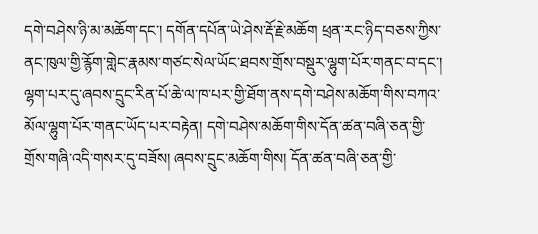དགེ་བཤེས་ཉི་མ་མཆོག་དང་། དགོན་དཔོན་ཡེ་ཤེས་རྡོ་རྗེ་མཆོག ཕྲན་རང་ཉིད་བཅས་ཀྱིས་ནང་ཁུལ་གྱི་རྙོག་གླེང་རྣམས་གཙང་སེལ་ཡོང་ཐབས་གྲོས་བསྡུར་ལྷུག་པོར་གནང་བ་དང་། ལྷག་པར་དུ་ཞབས་དྲུང་རིན་པོ་ཆེ་ལ་ཁ་པར་གྱི་ཐོག་ནས་དགེ་བཤེས་མཆོག་གིས་བཀའ་མོལ་ལྷུག་པོར་གནང་ཡོད་པར་བརྟེན། དགེ་བཤེས་མཆོག་གིས་དོན་ཚན་བཞི་ཅན་གྱི་གྲོས་གཞི་འདི་གསར་དུ་བཟོས། ཞབས་དྲུང་མཆོག་གིས། དོན་ཚན་བཞི་ཅན་གྱི་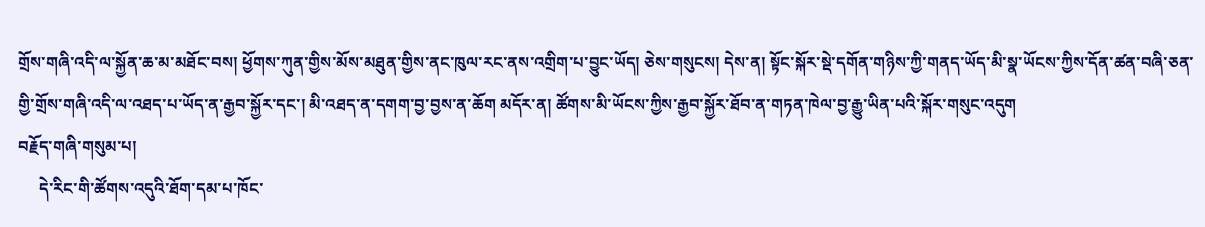གྲོས་གཞི་འདི་ལ་སྐྱོན་ཆ་མ་མཐོང་བས། ཕྱོགས་ཀུན་གྱིས་མོས་མཐུན་གྱིས་ནང་ཁུལ་རང་ནས་འགྲིག་པ་བྱུང་ཡོད། ཅེས་གསུངས། དེས་ན། སྟོང་སྐོར་སྡེ་དགོན་གཉིས་ཀྱི་གནད་ཡོད་མི་སྣ་ཡོངས་ཀྱིས་དོན་ཚན་བཞི་ཅན་གྱི་གྲོས་གཞི་འདི་ལ་འཐད་པ་ཡོད་ན་རྒྱབ་སྐྱོར་དང་། མི་འཐད་ན་དགག་བྱ་བྱས་ན་ཆོག མདོར་ན། ཚོགས་མི་ཡོངས་ཀྱིས་རྒྱབ་སྐྱོར་ཐོབ་ན་གཏན་ཁེལ་བྱ་རྒྱུ་ཡིན་པའི་སྐོར་གསུང་འདུག
བརྗོད་གཞི་གསུམ་པ།
     དེ་རིང་གི་ཚོགས་འདུའི་ཐོག་དམ་པ་ཁོང་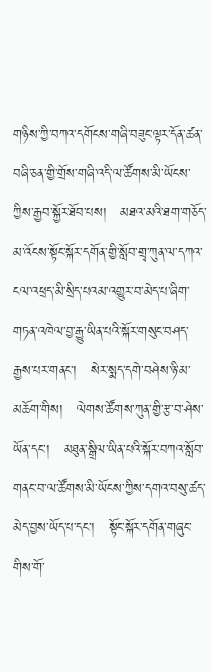གཉིས་ཀྱི་བཀའ་དགོངས་གཞི་བཟུང་ལྟར་དོན་ཚན་བཞི་ཅན་གྱི་གྲོས་གཞི་འདི་ལ་ཚོགས་མི་ཡོངས་ཀྱིས་རྒྱབ་སྐྱོར་ཐོབ་པས།   མཐའ་མའི་ཐག་གཅོད་མ་འོངས་སྟོང་སྐོར་དགོན་གྱི་སློབ་གྲྭ་ཀུན་ལ་དཀའ་ངལ་འཕྲད་མི་སྲིད་པའམ་འགྱུར་བ་མེད་པ་ཞིག་གཏན་འཁེལ་བྱ་རྒྱུ་ཡིན་པའི་སྐོར་གསུང་བཤད་རྒྱས་པར་གནང་།   སེར་སྨད་དགེ་བཤེས་ཉི་མ་མཆོག་གིས།   ལེགས་ཚོགས་ཀུན་གྱི་རྩ་བ་ཤེས་ཡོན་དང་།   མཐུན་སྒྲིལ་ཡིན་པའི་སྐོར་བཀའ་སློབ་གནང་བ་ལ་ཚོགས་མི་ཡོངས་ཀྱིས་དགའ་བསུ་ཚད་མེད་བྱས་ཡོད་པ་དང་།   སྟོང་སྐོར་དགོན་གཞུང་གིས་གོ་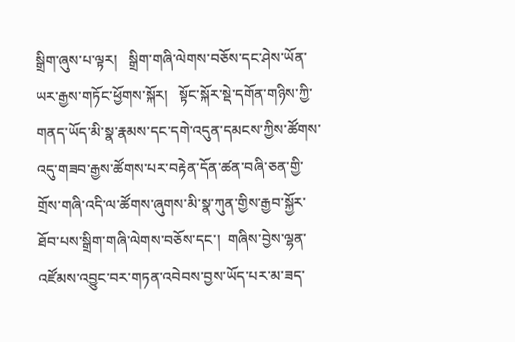སྒྲིག་ཞུས་པ་ལྟར།   སྒྲིག་གཞི་ལེགས་བཅོས་དང་ཤེས་ཡོན་ཡར་རྒྱས་གཏོང་ཕྱོགས་སྐོར།   སྟོང་སྐོར་སྡེ་དགོན་གཉིས་ཀྱི་གནད་ཡོད་མི་སྣ་རྣམས་དང་དགེ་འདུན་དམངས་ཀྱིས་ཚོགས་འདུ་གཟབ་རྒྱས་ཚོགས་པར་བརྟེན་དོན་ཚན་བཞི་ཅན་གྱི་གྲོས་གཞི་འདི་ལ་ཚོགས་ཞུགས་མི་སྣ་ཀུན་གྱིས་རྒྱབ་སྐྱོར་ཐོབ་པས་སྒྲིག་གཞི་ལེགས་བཅོས་དང་།  གཞིས་བྱེས་ལྷན་འཛོམས་འབྱུང་བར་གཏན་འབེབས་བྱས་ཡོད་པར་མ་ཟད་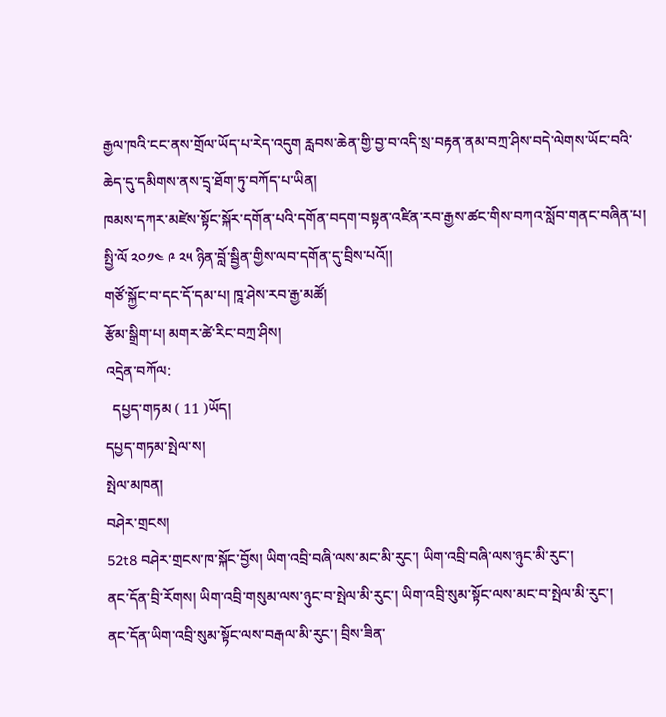རྒྱལ་ཁའི་ངང་ནས་གྲོལ་ཡོད་པ་རེད་འདུག རླབས་ཆེན་གྱི་བྱ་བ་འདི་སྲ་བརྟན་ནམ་བཀྲ་ཤིས་བདེ་ལེགས་ཡོང་བའི་ཆེད་དུ་དམིགས་ནས་དྲྭ་ཐོག་ཏུ་བཀོད་པ་ཡིན།
ཁམས་དཀར་མཛེས་སྟོང་སྐོར་དགོན་པའི་དགོན་བདག་བསྟན་འཛིན་རབ་རྒྱས་ཚང་གིས་བཀའ་སློབ་གནང་བཞིན་པ།
སྤྱི་ལོ ༢༠༡༤ ༩ ༢༥ ཉིན་བློ་སྦྱིན་གྱིས་ལབ་དགོན་དུ་བྲིས་པའོ།།
གཙོ་སྐྱོང་བ་དང་དོ་དམ་པ། ཁཱ་ཤེས་རབ་རྒྱ་མཚོ།
རྩོམ་སྒྲིག་པ། མགར་ཚེ་རིང་བཀྲ་ཤིས།
འདྲེན་བཀོལ:
  དཔྱད་གཏམ ( 11 )ཡོད།
དཔྱད་གཏམ་སྤེལ་ས།
སྤེལ་མཁན།
བཤེར་གྲངས།
52t8 བཤེར་གྲངས་ཁ་སྐོང་བྱོས། ཡིག་འབྲི་བཞི་ལས་མང་མི་རུང་། ཡིག་འབྲི་བཞི་ལས་ཉུང་མི་རུང་།
ནང་དོན་བྲི་རོགས། ཡིག་འབྲི་གསུམ་ལས་ཉུང་བ་སྤེལ་མི་རུང་། ཡིག་འབྲི་སུམ་སྟོང་ལས་མང་བ་སྤེལ་མི་རུང་།
ནང་དོན་ཡིག་འབྲི་སུམ་སྟོང་ལས་བརྒལ་མི་རུང་། བྲིས་ཟིན་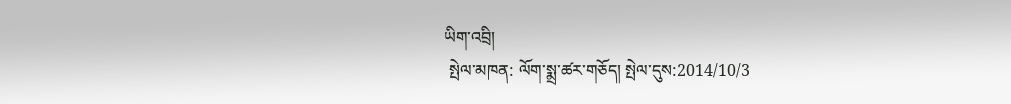ཡིག་འབྲི།
 སྤེལ་མཁན: ལོག་སྨྲ་ཚར་གཅོད། སྤེལ་དུས:2014/10/3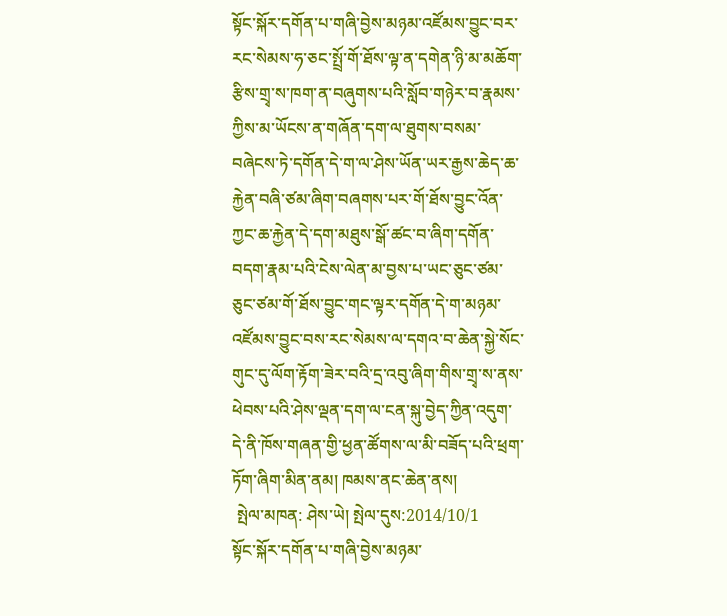སྟོང་སྐོར་དགོན་པ་གཞི་བྱེས་མཉམ་འཛོམས་བྱུང་བར་རང་སེམས་ཧ་ཅང་སྤྲོ་གོ་ཐོས་ལྟ་ན་དགེན་ཉི་མ་མཆོག་རྩིས་གྲྭ་ས་ཁག་ན་བཞུགས་པའི་སློབ་གཉེར་བ་རྣམས་ཀྱིས་མ་ཡོངས་ན་གཞོན་དག་ལ་ཐུགས་བསམ་བཞེངས་ཏེ་དགོན་དེ་ག་ལ་ཤེས་ཡོན་ཡར་རྒྱས་ཆེད་ཆ་རྐྱེན་བཞི་ཙམ་ཞིག་བཞགས་པར་གོ་ཐོས་བྱུང་འོན་ཀྱང་ཆ་རྐྱེན་དེ་དག་མཐུས་སྒོ་ཚང་བ་ཞིག་དགོན་བདག་རྣམ་པའི་ངེས་ལེན་མ་བྱས་པ་ཡང་ཅུང་ཙམ་ཅུང་ཙམ་གོ་ཐོས་བྱུང་གང་ལྟར་དགོན་དེ་ག་མཉམ་འཛོམས་བྱུང་བས་རང་སེམས་ལ་དགའ་བ་ཆེན་སྐྱེ་སོང་གུང་དུ་ལོག་རྟོག་ཟེར་བའི་དྲ་འབུ་ཞིག་གིས་གྲྭ་ས་ནས་ཕེབས་པའི་ཤེས་ལྡན་དག་ལ་ངན་སྐུ་བྱེད་ཀྱིན་འདུག་དེ་ནི་ཁོས་གཞན་གྱི་ཕྱན་ཚོགས་ལ་མི་བཟོད་པའི་ཕྲག་ཏོག་ཞིག་མིན་ནམ། ཁམས་ནང་ཆེན་ནས།
 སྤེལ་མཁན: ཤེས་ཡེ། སྤེལ་དུས:2014/10/1
སྟོང་སྐོར་དགོན་པ་གཞི་བྱེས་མཉམ་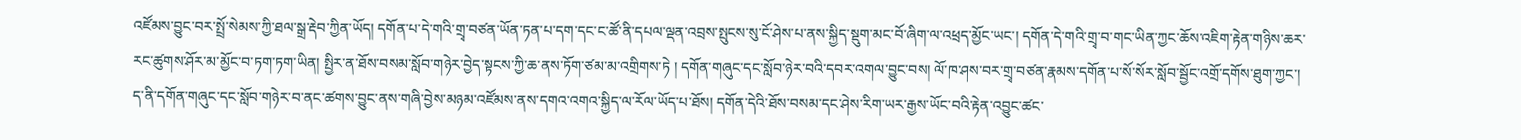འཛོམས་བྱུང་བར་སྤྲོ་སེམས་ཀྱི་ཐལ་སྒྲ་རྡེབ་ཀྱིན་ཡོད། དགོན་པ་དེ་གའི་གྲྭ་བཙན་ཡོན་ཏན་པ་དག་དང་ང་ཚོ་ནི་དཔལ་ལྡན་འབྲས་སྤུངས་སུ་ངོ་ཤེས་པ་ནས་སྐྱིད་སྡུག་མང་བོ་ཞིག་ལ་འཕྲད་མྱོང་ཡང་། དགོན་དེ་གའི་གྲྭ་བ་གང་ཡིན་ཀྱང་ཆོས་འཇིག་རྟེན་གཉིས་ཆར་རང་ཚུགས་ཤོར་མ་མྱོང་བ་ཏག་ཏག་ཡིན། སྤྱིར་ན་ཐོས་བསམ་སློབ་གཉེར་བྱེད་སྟངས་ཀྱི་ཆ་ནས་ཏོག་ཙམ་མ་འགྲིགས་ཏེ ། དགོན་གཞུང་དང་སློབ་ཉེར་བའི་དབར་འགལ་བྱུང་བས། ལོ་ཁ་ཤས་བར་གྲྭ་བཙན་རྣམས་དགོན་པ་སོ་སོར་སློབ་སྦྱོང་འགྲོ་དགོས་ཐུག་ཀྱང་། ད་ནི་དགོན་གཞུང་དང་སློབ་གཉེར་བ་ནང་ཚགས་བྱུང་ནས་གཞི་བྱེས་མཉམ་འཛོམས་ནས་དགའ་འགའ་སྐྱིད་ལ་རོལ་ཡོད་པ་ཐོས། དགོན་དེའི་ཐོས་བསམ་དང་ཤེས་རིག་ཡར་རྒྱས་ཡོང་བའི་རྟེན་འབྱུང་ཚང་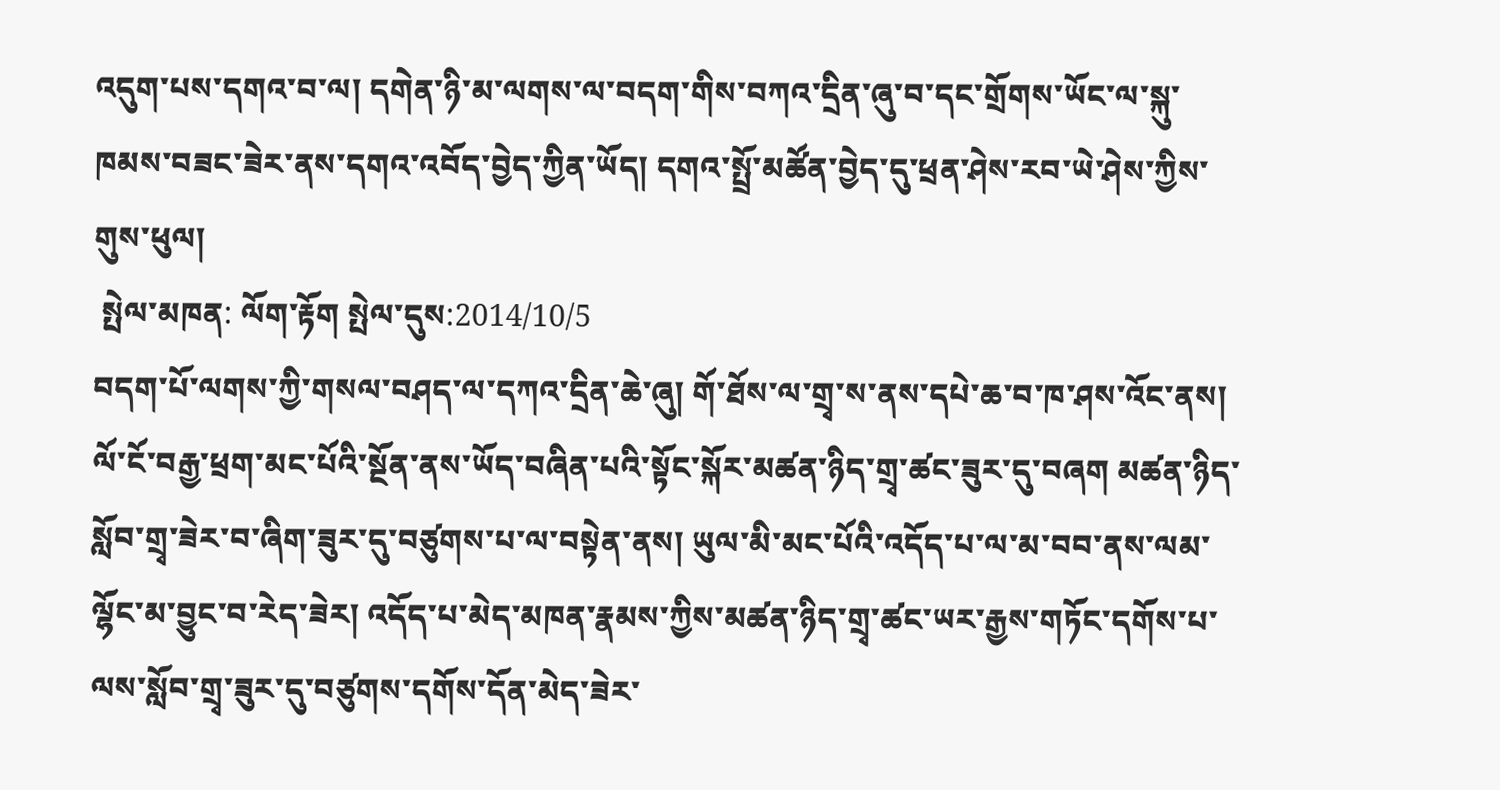འདུག་པས་དགའ་བ་ལ། དགེན་ཉི་མ་ལགས་ལ་བདག་གིས་བཀའ་དྲིན་ཞུ་བ་དང་གྲོགས་ཡོང་ལ་སྐུ་ཁམས་བཟང་ཟེར་ནས་དགའ་འབོད་བྱེད་ཀྱིན་ཡོད། དགའ་སྤྲོ་མཚོན་བྱེད་དུ་ཕྲན་ཤེས་རབ་ཡེ་ཤེས་ཀྱིས་གུས་ཕུལ།
 སྤེལ་མཁན: ལོག་རྟོག སྤེལ་དུས:2014/10/5
བདག་པོ་ལགས་ཀྱི་གསལ་བཤད་ལ་དཀའ་དྲིན་ཆེ་ཞུ། གོ་ཐོས་ལ་གྲྭ་ས་ནས་དཔེ་ཆ་བ་ཁ་ཤས་འོང་ནས། ལོ་ངོ་བརྒྱ་ཕྲག་མང་པོའི་སྔོན་ནས་ཡོད་བཞིན་པའི་སྟོང་སྐོར་མཚན་ཉིད་གྲྭ་ཚང་ཟུར་དུ་བཞག མཚན་ཉིད་སློབ་གྲྭ་ཟེར་བ་ཞིག་ཟུར་དུ་བཙུགས་པ་ལ་བསྟེན་ནས། ཡུལ་མི་མང་པོའི་འདོད་པ་ལ་མ་བབ་ནས་ལམ་ལྷོང་མ་བྱུང་བ་རེད་ཟེར། འདོད་པ་མེད་མཁན་རྣམས་ཀྱིས་མཚན་ཉིད་གྲྭ་ཚང་ཡར་རྒྱས་གཏོང་དགོས་པ་ལས་སློབ་གྲྭ་ཟུར་དུ་བཙུགས་དགོས་དོན་མེད་ཟེར་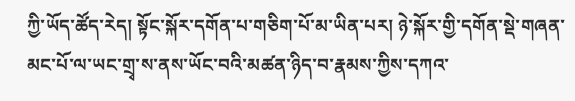ཀྱི་ཡོད་ཚོད་རེད། སྟོང་སྐོར་དགོན་པ་གཅིག་པོ་མ་ཡིན་པར། ཉེ་སྐོར་གྱི་དགོན་སྡེ་གཞན་མང་པོ་ལ་ཡང་གྲྭ་ས་ནས་ཡོང་བའི་མཚན་ཉིད་བ་རྣམས་ཀྱིས་དཀའ་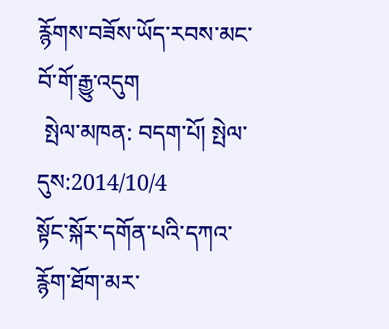རྙོགས་བཟོས་ཡོད་རབས་མང་བོ་གོ་རྒྱུ་འདུག
 སྤེལ་མཁན: བདག་པོ། སྤེལ་དུས:2014/10/4
སྟོང་སྐོར་དགོན་པའི་དཀའ་རྙོག་ཐོག་མར་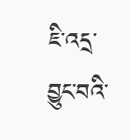ཇི་འདྲ་བྱུང་བའི་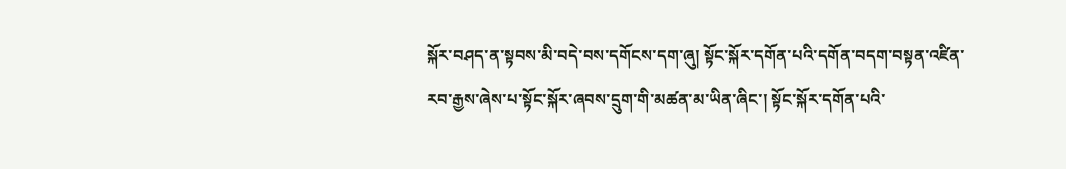སྐོར་བཤད་ན་སྟབས་མི་བདེ་བས་དགོངས་དག་ཞུ། སྟོང་སྐོར་དགོན་པའི་དགོན་བདག་བསྟན་འཛིན་རབ་རྒྱས་ཞེས་པ་སྟོང་སྐོར་ཞབས་དྲུག་གི་མཚན་མ་ཡིན་ཞིང་། སྟོང་སྐོར་དགོན་པའི་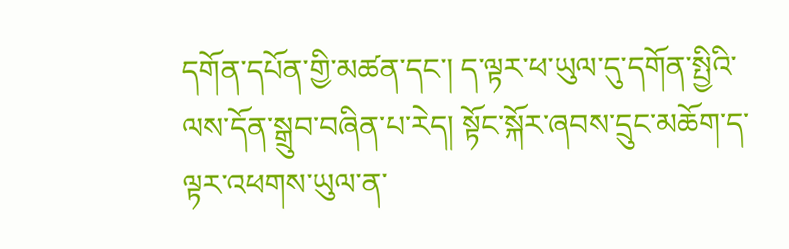དགོན་དཔོན་གྱི་མཚན་དང་། ད་ལྟར་ཕ་ཡུལ་དུ་དགོན་སྤྱིའི་ལས་དོན་སྒྲུབ་བཞིན་པ་རེད། སྟོང་སྐོར་ཞབས་དྲུང་མཆོག་ད་ལྟར་འཕགས་ཡུལ་ན་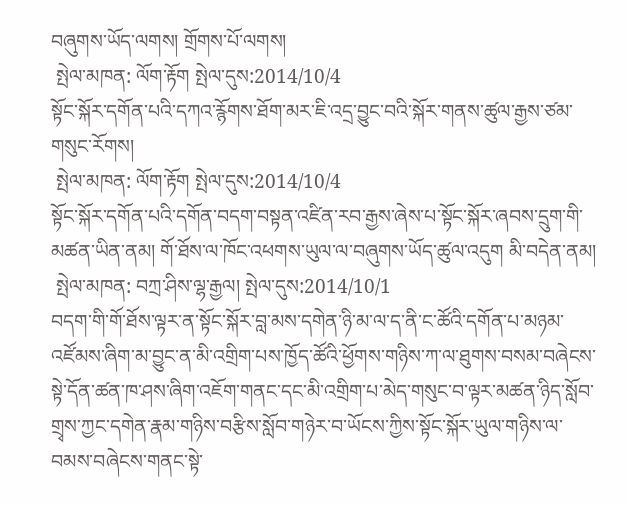བཞུགས་ཡོད་ལགས། གྲོགས་པོ་ལགས།
 སྤེལ་མཁན: ལོག་རྟོག སྤེལ་དུས:2014/10/4
སྟོང་སྐོར་དགོན་པའི་དཀའ་རྙོགས་ཐོག་མར་ཇི་འདྲ་བྱུང་བའི་སྐོར་གནས་ཚུལ་རྒྱས་ཙམ་གསུང་རོགས།
 སྤེལ་མཁན: ལོག་རྟོག སྤེལ་དུས:2014/10/4
སྟོང་སྐོར་དགོན་པའི་དགོན་བདག་བསྟན་འཛིན་རབ་རྒྱས་ཞེས་པ་སྟོང་སྐོར་ཞབས་དྲུག་གི་མཚན་ཡིན་ནམ། གོ་ཐོས་ལ་ཁོང་འཕགས་ཡུལ་ལ་བཞུགས་ཡོད་ཚུལ་འདུག མི་བདེན་ནམ།
 སྤེལ་མཁན: བཀྲ་ཤིས་ལྷ་རྒྱལ། སྤེལ་དུས:2014/10/1
བདག་གི་གོ་ཐོས་ལྟར་ན་སྟོང་སྐོར་བླ་མས་དགེན་ཉི་མ་ལ་ད་ནི་ང་ཚོའི་དགོན་པ་མཉམ་འཛོམས་ཞིག་མ་བྱུང་ན་མི་འགྲིག་པས་ཁྱོད་ཚོའི་ཕྱོགས་གཉིས་ཀ་ལ་ཐུགས་བསམ་བཞེངས་སྟེ་དོན་ཚན་ཁ་ཤས་ཞིག་འཇོག་གནང་དང་མི་འགྲིག་པ་མེད་གསུང་བ་ལྟར་མཚན་ཉིད་སློབ་གྲྭས་ཀྱང་དགེན་རྣམ་གཉིས་བརྩིས་སློབ་གཉེར་བ་ཡོངས་ཀྱིས་སྟོང་སྐོར་ཡུལ་གཉིས་ལ་བམས་བཞེངས་གནང་སྟེ་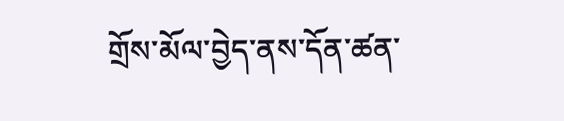གྲོས་མོལ་བྱེད་ནས་དོན་ཚན་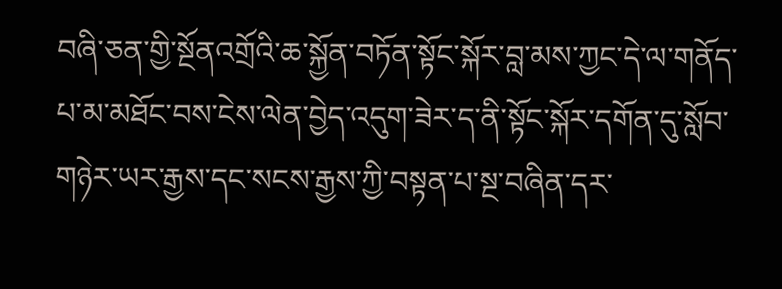བཞི་ཅན་གྱི་སྔོནའགྲོའི་ཆ་སྐྱོན་བཏོན་སྟོང་སྐོར་བླ་མས་ཀྱང་དེ་ལ་གནོད་པ་མ་མཐོང་བས་ངེས་ལེན་བྱེད་འདུག་ཟེར་ད་ནི་སྟོང་སྐོར་དགོན་དུ་སློབ་གཉེར་ཡར་རྒྱས་དང་སངས་རྒྱས་ཀྱི་བསྟན་པ་སྔ་བཞིན་དར་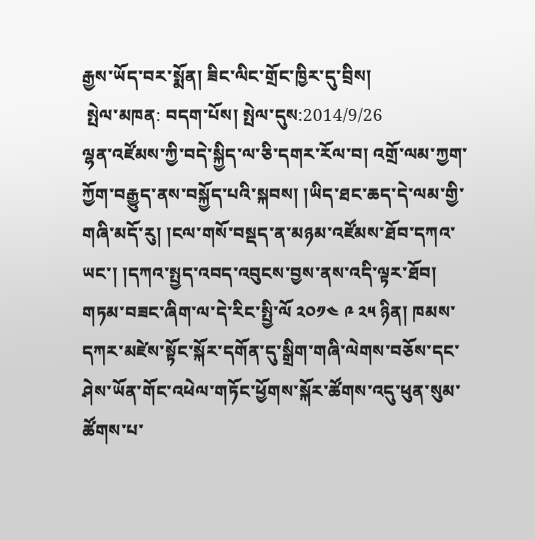རྒྱས་ཡོད་བར་སྨོན། ཟིང་ལིང་གྲོང་ཁྱིར་དུ་བྲིས།
 སྤེལ་མཁན: བདག་པོས། སྤེལ་དུས:2014/9/26
ལྷན་འཛོམས་ཀྱི་བདེ་སྐྱིད་ལ་ཅི་དགར་རོལ་བ། འགྲོ་ལམ་ཀྱག་ཀྱོག་བརྒྱུད་ནས་བསྐྱོད་པའི་སྐབས། །ཡིད་ཐང་ཆད་དེ་ལམ་གྱི་གཞི་མདོ་རུ། །ངལ་གསོ་བསྡད་ན་མཉམ་འཛོམས་ཐོབ་དཀའ་ཡང་། །དཀའ་སྤྱད་འབད་འབུངས་བྱས་ནས་འདི་ལྟར་ཐོབ། གཏམ་བཟང་ཞིག་ལ་དེ་རིང་སྤྱི་ལོ ༢༠༡༤ ༩ ༢༥ ཉིན། ཁམས་དཀར་མཛེས་སྟོང་སྐོར་དགོན་དུ་སྒྲིག་གཞི་ལེགས་བཅོས་དང་ཤེས་ཡོན་གོང་འཕེལ་གཏོང་ཕྱོགས་སྐོར་ཚོགས་འདུ་ཕུན་སུམ་ཚོགས་པ་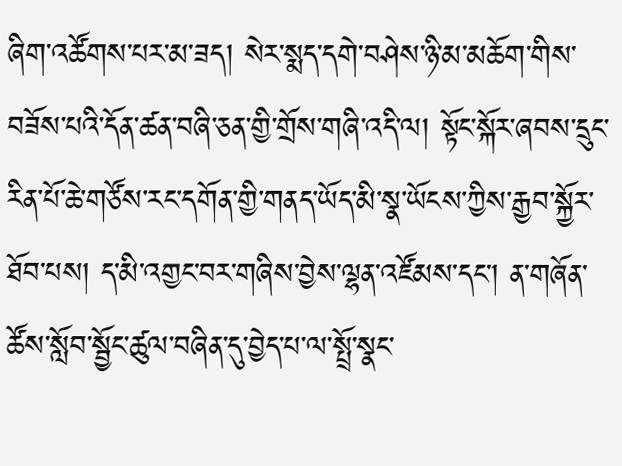ཞིག་འཚོགས་པར་མ་ཟད། སེར་སྨད་དགེ་བཤེས་ཉི་མ་མཆོག་གིས་བཟོས་པའི་དོན་ཚན་བཞི་ཅན་གྱི་གྲོས་གཞི་འདི་ལ། སྟོང་སྐོར་ཞབས་དྲུང་རིན་པོ་ཆེ་གཙོས་རང་དགོན་གྱི་གནད་ཡོད་མི་སྣ་ཡོངས་ཀྱིས་རྒྱབ་སྐྱོར་ཐོབ་པས། ད་མི་འགྱང་བར་གཞིས་བྱེས་ལྷན་འཛོམས་དང་། ན་གཞོན་ཚོས་སློབ་སྦྱོང་ཚུལ་བཞིན་དུ་བྱེད་པ་ལ་སྤྲོ་སྣང་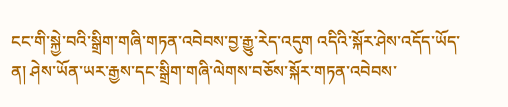ངང་གི་སྐྱེ་བའི་སྒྲིག་གཞི་གཏན་འབེབས་བྱ་རྒྱུ་རེད་འདུག འདིའི་སྐོར་ཤེས་འདོད་ཡོད་ན། ཤེས་ཡོན་ཡར་རྒྱས་དང་སྒྲིག་གཞི་ལེགས་བཅོས་སྐོར་གཏན་འབེབས་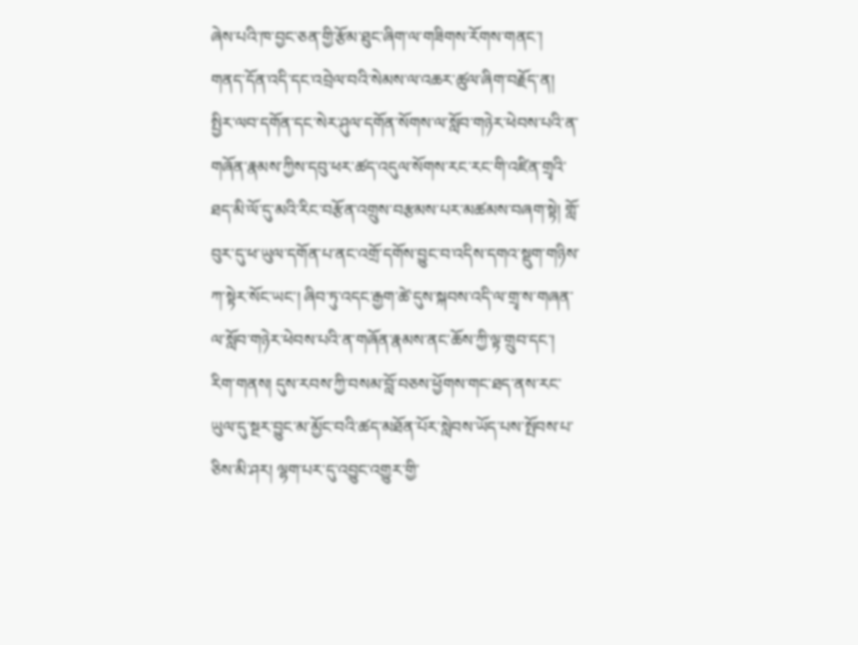ཞེས་པའི་ཁ་བྱང་ཅན་གྱི་རྩོམ་ཐུང་ཞིག་ལ་གཟིགས་རོགས་གནང་། གནད་དོན་འདི་དང་འབྲེལ་བའི་སེམས་ལ་འཆར་ཚུལ་ཞིག་བརྗོད་ན། སྤྱིར་ལབ་དགོན་དང་སེར་ཤུལ་དགོན་སོགས་ལ་སློབ་གཉེར་ཕེབས་པའི་ན་གཞོན་རྣམས་ཀྱིས་དབུ་ཕར་ཚད་འདུལ་སོགས་རང་རང་གི་འཛིན་གྲྭའི་ཐད་མི་ལོ་དུ་མའི་རིང་བརྩོན་འགྲུས་བརྩམས་པར་མཚམས་བཞག་སྟེ། གློ་བུར་དུ་ཕ་ཡུལ་དགོན་པ་ནང་འགྲོ་དགོས་བྱུང་བ་འདིས་དགའ་སྡུག་གཉིས་ཀ་སྟེར་སོང་ཡང་། ཞིབ་ཏུ་འདང་རྒྱག་ཚེ་དུས་སྐབས་འདི་ལ་གྲྭ་ས་གཞན་ལ་སློབ་གཉེར་ཕེབས་པའི་ན་གཞོན་རྣམས་ནང་ཆོས་ཀྱི་ལྟ་གྲུབ་དང་། རིག་གནས། དུས་རབས་ཀྱི་བསམ་བློ་བཅས་ཕྱོགས་གང་ཐད་ནས་རང་ཡུལ་དུ་སྔར་བྱུང་མ་མྱོང་བའི་ཚད་མཐོན་པོར་སླེབས་ཡོད་པས་སྤོབས་པ་ཅིས་མི་ཤར། ལྷག་པར་དུ་འབྱུང་འགྱུར་གྱི་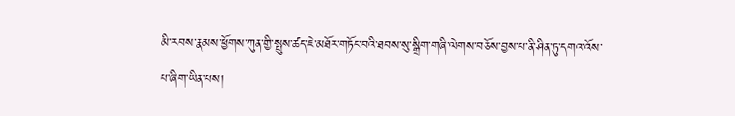མི་རབས་རྣམས་ཕྱོགས་ཀུན་གྱི་སྤུས་ཚད་ཇེ་མཐོར་གཏོང་བའི་ཐབས་སུ་སྒྲིག་གཞི་ལེགས་བཅོས་བྱས་པ་ནི་ཤིན་ཏུ་དགའ་འོས་པ་ཞིག་ཡིན་པས།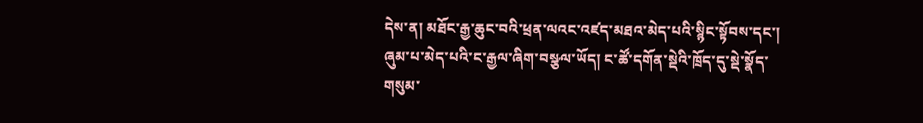དེས་ན། མཐོང་རྒྱ་ཆུང་བའི་ཕྲན་ལའང་འཛད་མཐའ་མེད་པའི་སྙིང་སྟོབས་དང་། ཞུམ་པ་མེད་པའི་ང་རྒྱལ་ཞིག་བསྩལ་ཡོད། ང་ཚོ་དགོན་སྡེའི་ཁྲོད་དུ་སྡེ་སྣོད་གསུམ་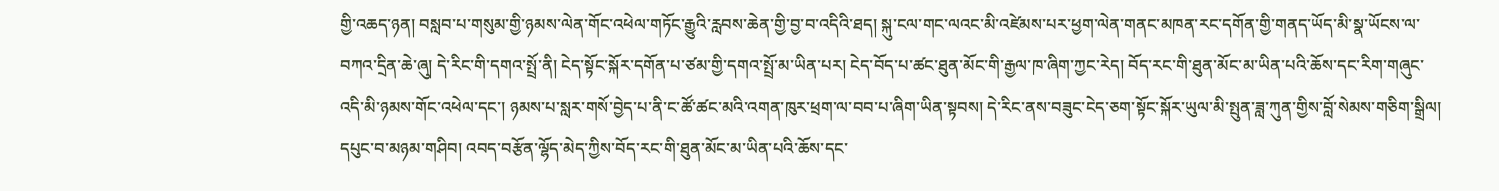གྱི་འཆད་ཉན། བསླབ་པ་གསུམ་གྱི་ཉམས་ལེན་གོང་འཕེལ་གཏོང་རྒྱུའི་རླབས་ཆེན་གྱི་བྱ་བ་འདིའི་ཐད། སྐུ་ངལ་གང་ལའང་མི་འཛེམས་པར་ཕྱག་ལེན་གནང་མཁན་རང་དགོན་གྱི་གནད་ཡོད་མི་སྣ་ཡོངས་ལ་བཀའ་དྲིན་ཆེ་ཞུ། དེ་རིང་གི་དགའ་སྤྲོ་ནི། ངེད་སྟོང་སྐོར་དགོན་པ་ཙམ་གྱི་དགའ་སྤྲོ་མ་ཡིན་པར། ངེད་བོད་པ་ཚང་ཐུན་མོང་གི་རྒྱལ་ཁ་ཞིག་ཀྱང་རེད། བོད་རང་གི་ཐུན་མོང་མ་ཡིན་པའི་ཆོས་དང་རིག་གཞུང་འདི་མི་ཉམས་གོང་འཕེལ་དང་། ཉམས་པ་སླར་གསོ་བྱེད་པ་ནི་ང་ཚོ་ཚང་མའི་འགན་ཁུར་ཕྲག་ལ་བབ་པ་ཞིག་ཡིན་སྟབས། དེ་རིང་ནས་བཟུང་ངེད་ཅག་སྟོང་སྐོར་ཡུལ་མི་སྤུན་ཟླ་ཀུན་གྱིས་བློ་སེམས་གཅིག་སྒྲིལ། དཔུང་བ་མཉམ་གཤིབ། འབད་བརྩོན་ལྷོད་མེད་ཀྱིས་བོད་རང་གི་ཐུན་མོང་མ་ཡིན་པའི་ཆོས་དང་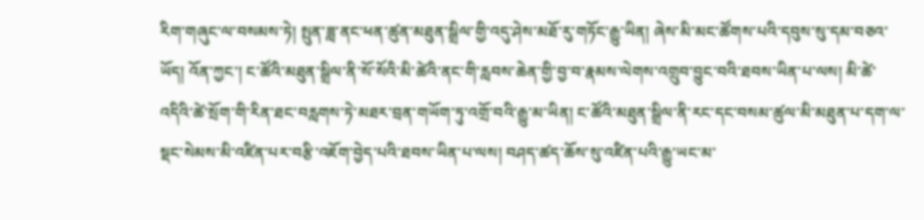རིག་གཞུང་ལ་བསམས་ཏེ། སྤུན་ཟླ་ནང་ཕན་ཚུན་མཐུན་སྒྲིལ་གྱི་འདུ་ཤེས་མཐོ་རུ་གཏོང་རྒྱུ་ཡིན། ཞེས་མི་མང་ཚོགས་པའི་དབུས་སུ་དམ་བཅའ་ཡོད། འོན་ཀྱང་། ང་ཚོའི་མཐུན་སྒྲིལ་ནི་སོ་སོའི་མི་ཚེའི་ནང་གི་རླབས་ཆེན་གྱི་བྱ་བ་རྣམས་ལེགས་འགྲུབ་བྱུང་བའི་ཐབས་ཡིན་པ་ལས། མི་ཚེ་འདིའི་ཚེ་སྲོག་གི་རིན་ཐང་བརླགས་ཏེ་མཐར་བྲན་གཡོག་ཏུ་འགྲོ་བའི་རྒྱུ་མ་ཡིན། ང་ཚོའི་མཐུན་སྒྲིལ་ནི་རང་དང་བསམ་ཚུལ་མི་མཐུན་པ་དག་ལ་སྡང་སེམས་མི་འཛིན་པར་བརྩི་འཇོག་བྱེད་པའི་ཐབས་ཡིན་པ་ལས། བཤད་ཚད་ཆོས་སུ་འཛིན་པའི་རྒྱུ་ཡང་མ་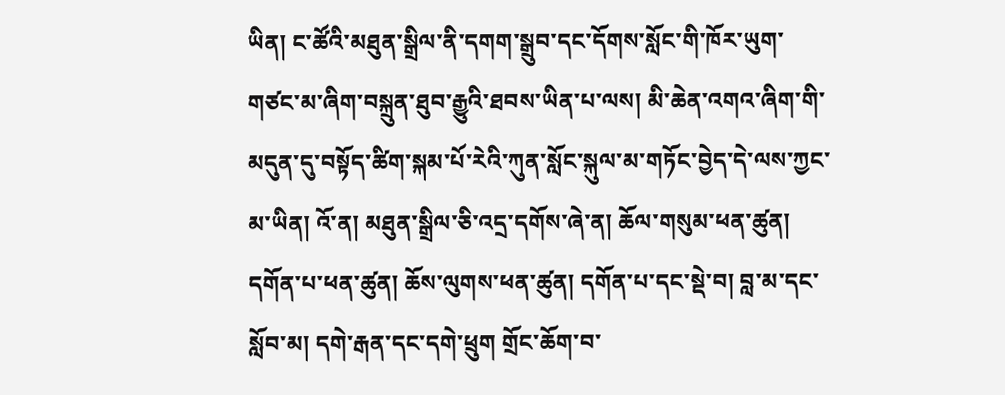ཡིན། ང་ཚོའི་མཐུན་སྒྲིལ་ནི་དགག་སྒྲུབ་དང་དོགས་སློང་གི་ཁོར་ཡུག་གཙང་མ་ཞིག་བསྐྲུན་ཐུབ་རྒྱུའི་ཐབས་ཡིན་པ་ལས། མི་ཆེན་འགའ་ཞིག་གི་མདུན་དུ་བསྟོད་ཚིག་སྐམ་པོ་རེའི་ཀུན་སློང་སྐུལ་མ་གཏོང་བྱེད་དེ་ལས་ཀྱང་མ་ཡིན། འོ་ན། མཐུན་སྒྲིལ་ཅི་འདྲ་དགོས་ཞེ་ན། ཆོལ་གསུམ་ཕན་ཚུན། དགོན་པ་ཕན་ཚུན། ཆོས་ལུགས་ཕན་ཚུན། དགོན་པ་དང་སྡེ་བ། བླ་མ་དང་སློབ་མ། དགེ་རྒན་དང་དགེ་ཕྲུག གྲོང་ཆོག་བ་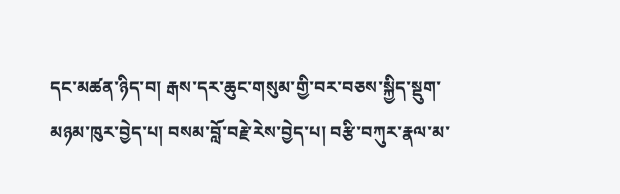དང་མཚན་ཉིད་བ། རྒས་དར་ཆུང་གསུམ་གྱི་བར་བཅས་སྐྱིད་སྡུག་མཉམ་ཁུར་བྱེད་པ། བསམ་བློ་བརྗེ་རེས་བྱེད་པ། བརྩི་བཀུར་རྣལ་མ་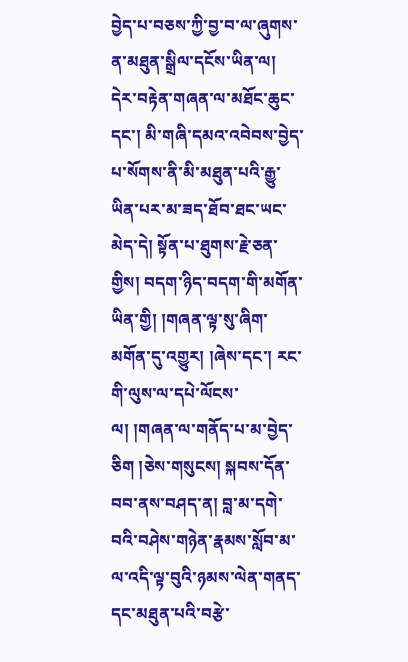བྱེད་པ་བཅས་ཀྱི་བྱ་བ་ལ་ཞུགས་ན་མཐུན་སྒྲིལ་དངོས་ཡིན་ལ། དེར་བརྟེན་གཞན་ལ་མཐོང་ཆུང་དང་། མི་གཞི་དམའ་འབེབས་བྱེད་པ་སོགས་ནི་མི་མཐུན་པའི་རྒྱུ་ཡིན་པར་མ་ཟད་ཐོབ་ཐང་ཡང་མེད་དེ། སྟོན་པ་ཐུགས་རྗེ་ཅན་གྱིས། བདག་ཉིད་བདག་གི་མགོན་ཡིན་གྱི། །གཞན་ལྟ་སུ་ཞིག་མགོན་དུ་འགྱུར། །ཞེས་དང་། རང་གི་ལུས་ལ་དཔེ་ལོངས་ལ། །གཞན་ལ་གནོད་པ་མ་བྱེད་ཅིག །ཅེས་གསུངས། སྐབས་དོན་བབ་ནས་བཤད་ན། བླ་མ་དགེ་བའི་བཤེས་གཉེན་རྣམས་སློབ་མ་ལ་འདི་ལྟ་བུའི་ཉམས་ལེན་གནད་དང་མཐུན་པའི་བརྩེ་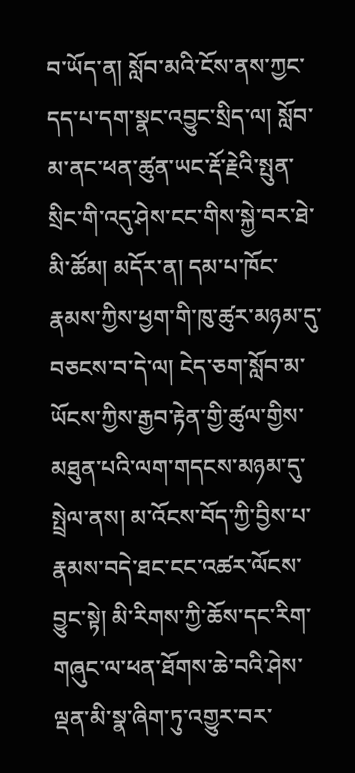བ་ཡོད་ན། སློབ་མའི་ངོས་ནས་ཀྱང་དད་པ་དག་སྣང་འབྱུང་སྲིད་ལ། སློབ་མ་ནང་ཕན་ཚུན་ཡང་རྡོ་རྗེའི་སྤུན་སྲིང་གི་འདུ་ཤེས་ངང་གིས་སྐྱེ་བར་ཐེ་མི་ཚོམ། མདོར་ན། དམ་པ་ཁོང་རྣམས་ཀྱིས་ཕྱག་གི་ཁུ་ཚུར་མཉམ་དུ་བཅངས་བ་དེ་ལ། ངེད་ཅག་སློབ་མ་ཡོངས་ཀྱིས་རྒྱབ་རྟེན་གྱི་ཚུལ་གྱིས་མཐུན་པའི་ལག་གདངས་མཉམ་དུ་སྤྲེལ་ནས། མ་འོངས་བོད་ཀྱི་བྱིས་པ་རྣམས་བདེ་ཐང་ངང་འཚར་ལོངས་བྱུང་སྟེ། མི་རིགས་ཀྱི་ཆོས་དང་རིག་གཞུང་ལ་ཕན་ཐོགས་ཆེ་བའི་ཤེས་ལྡན་མི་སྣ་ཞིག་ཏུ་འགྱུར་བར་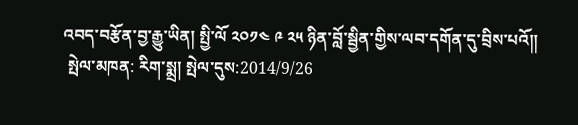འབད་བརྩོན་བྱ་རྒྱུ་ཡིན། སྤྱི་ལོ ༢༠༡༤ ༩ ༢༥ ཉིན་བློ་སྦྱིན་གྱིས་ལབ་དགོན་དུ་བྲིས་པའོ།།
 སྤེལ་མཁན: རིག་སྨྲ། སྤེལ་དུས:2014/9/26